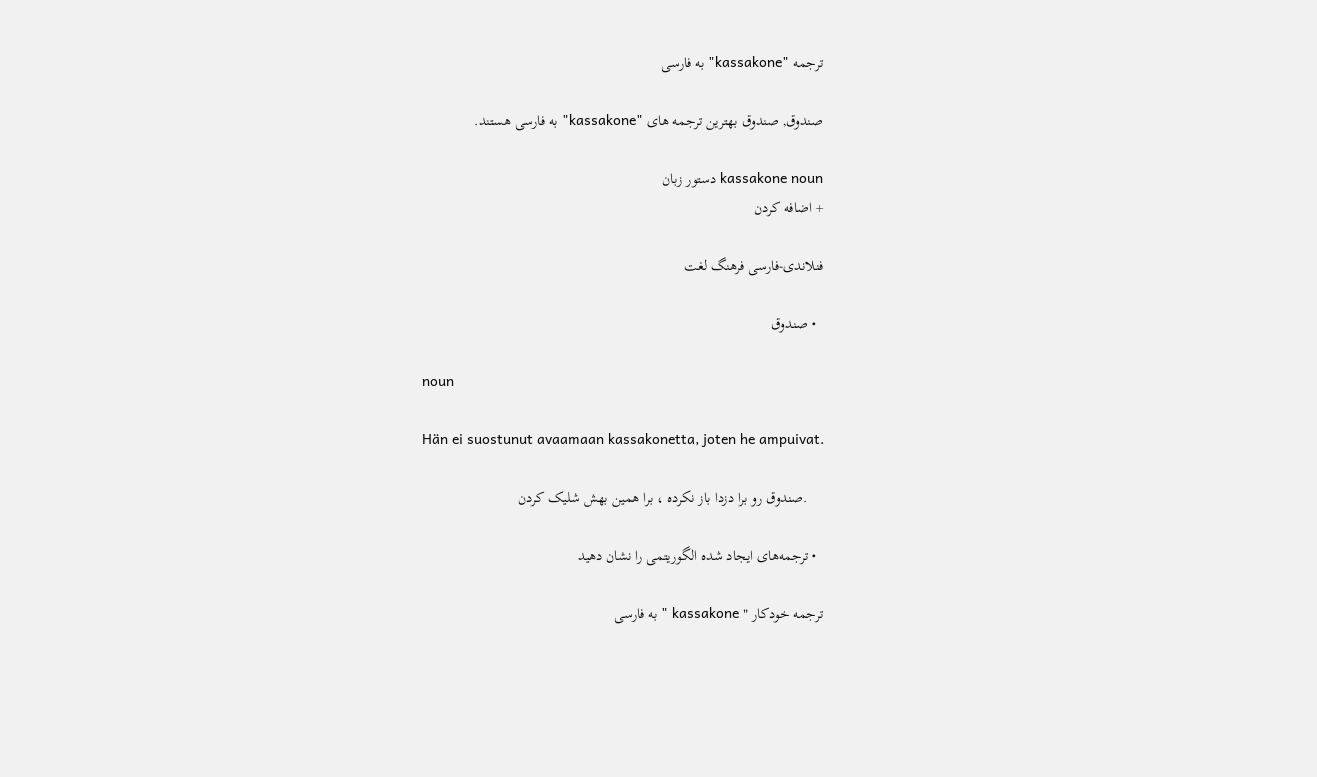ترجمه "kassakone" به فارسی

صندوق, صندوق بهترین ترجمه های "kassakone" به فارسی هستند.

kassakone noun دستور زبان
+ اضافه کردن

فنلاندی-فارسی فرهنگ لغت

  • صندوق

    noun

    Hän ei suostunut avaamaan kassakonetta, joten he ampuivat.

    .صندوق رو برا دزدا باز نکرده ، برا همين بهش شليک کردن

  • ترجمه‌های ایجاد شده الگوریتمی را نشان دهید

ترجمه خودکار " kassakone " به فارسی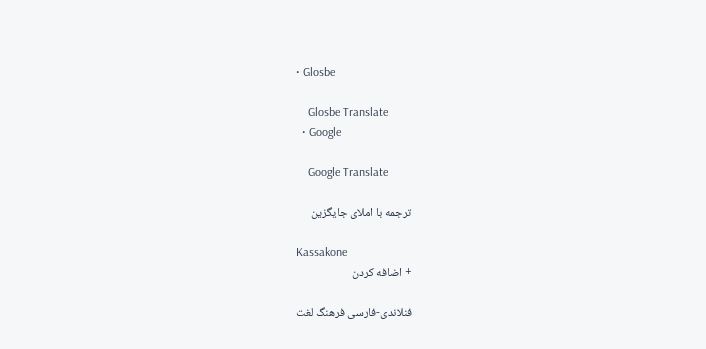• Glosbe

    Glosbe Translate
  • Google

    Google Translate

ترجمه با املای جایگزین

Kassakone
+ اضافه کردن

فنلاندی-فارسی فرهنگ لغت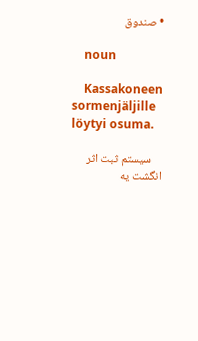• صندوق

    noun

    Kassakoneen sormenjäljille löytyi osuma.

    سیستم ثبت اثر انگشت یه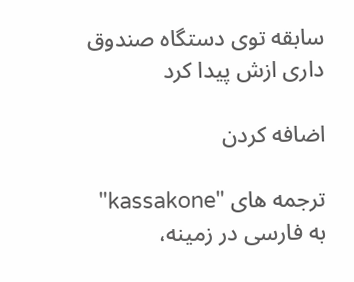سابقه توی دستگاه صندوق داری ازش پیدا کرد

اضافه کردن

ترجمه های "kassakone" به فارسی در زمینه،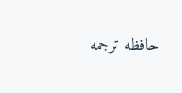حافظه ترجمه